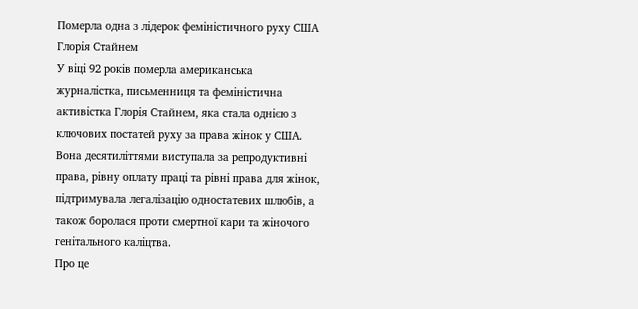Померла одна з лідерок феміністичного руху США Глорія Стайнем
У віці 92 років померла американська журналістка, письменниця та феміністична активістка Глорія Стайнем, яка стала однією з ключових постатей руху за права жінок у США. Вона десятиліттями виступала за репродуктивні права, рівну оплату праці та рівні права для жінок, підтримувала легалізацію одностатевих шлюбів, а також боролася проти смертної кари та жіночого генітального каліцтва.
Про це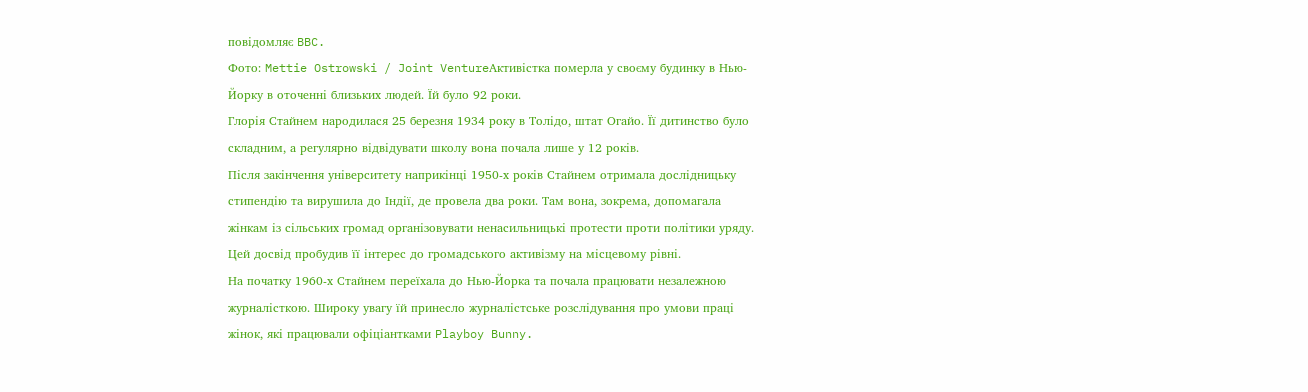повідомляє BBC.
Фото: Mettie Ostrowski / Joint VentureАктивістка померла у своєму будинку в Нью-Йорку в оточенні близьких людей. Їй було 92 роки.
Глорія Стайнем народилася 25 березня 1934 року в Толідо, штат Огайо. Її дитинство було складним, а регулярно відвідувати школу вона почала лише у 12 років.
Після закінчення університету наприкінці 1950-х років Стайнем отримала дослідницьку стипендію та вирушила до Індії, де провела два роки. Там вона, зокрема, допомагала жінкам із сільських громад організовувати ненасильницькі протести проти політики уряду. Цей досвід пробудив її інтерес до громадського активізму на місцевому рівні.
На початку 1960-х Стайнем переїхала до Нью-Йорка та почала працювати незалежною журналісткою. Широку увагу їй принесло журналістське розслідування про умови праці жінок, які працювали офіціантками Playboy Bunny.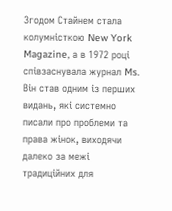Згодом Стайнем стала колумністкою New York Magazine, а в 1972 році співзаснувала журнал Ms. Він став одним із перших видань, які системно писали про проблеми та права жінок, виходячи далеко за межі традиційних для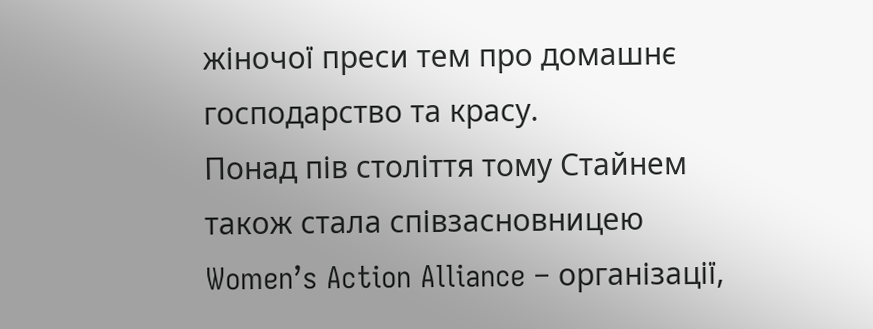жіночої преси тем про домашнє господарство та красу.
Понад пів століття тому Стайнем також стала співзасновницею Womenʼs Action Alliance – організації,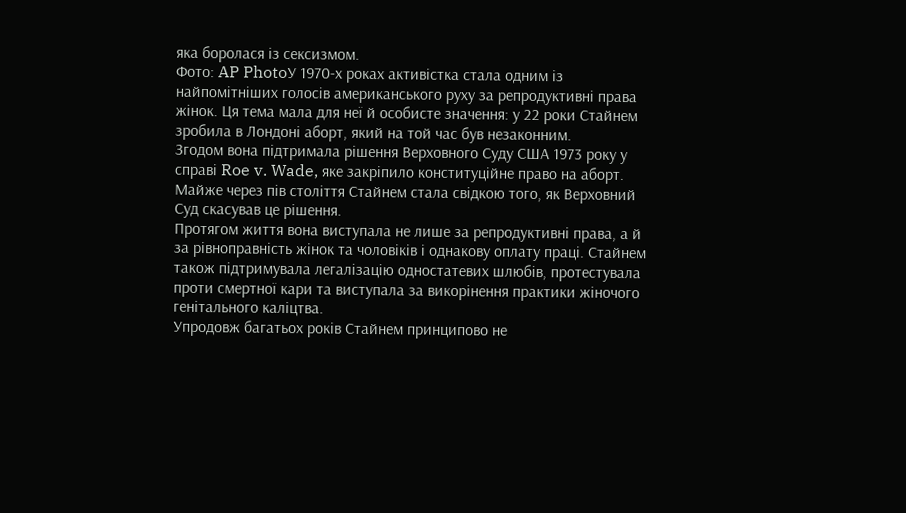яка боролася із сексизмом.
Фото: AP PhotoУ 1970-х роках активістка стала одним із найпомітніших голосів американського руху за репродуктивні права жінок. Ця тема мала для неї й особисте значення: у 22 роки Стайнем зробила в Лондоні аборт, який на той час був незаконним.
Згодом вона підтримала рішення Верховного Суду США 1973 року у справі Roe v. Wade, яке закріпило конституційне право на аборт. Майже через пів століття Стайнем стала свідкою того, як Верховний Суд скасував це рішення.
Протягом життя вона виступала не лише за репродуктивні права, а й за рівноправність жінок та чоловіків і однакову оплату праці. Стайнем також підтримувала легалізацію одностатевих шлюбів, протестувала проти смертної кари та виступала за викорінення практики жіночого генітального каліцтва.
Упродовж багатьох років Стайнем принципово не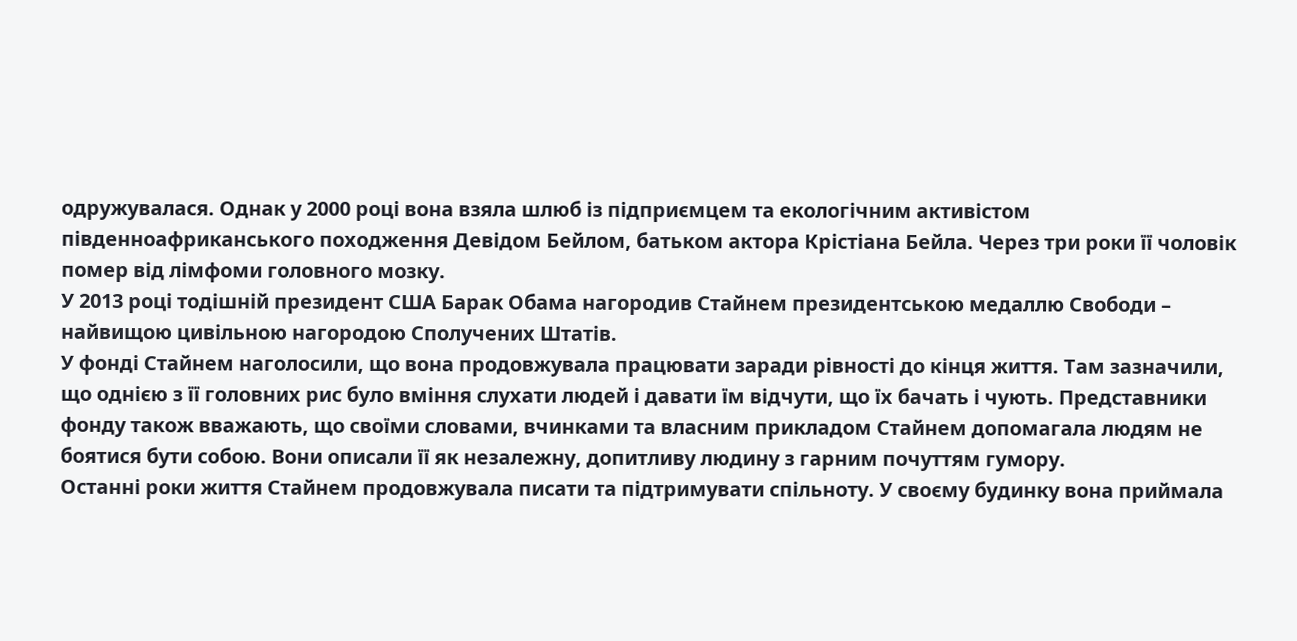одружувалася. Однак у 2000 році вона взяла шлюб із підприємцем та екологічним активістом південноафриканського походження Девідом Бейлом, батьком актора Крістіана Бейла. Через три роки її чоловік помер від лімфоми головного мозку.
У 2013 році тодішній президент США Барак Обама нагородив Стайнем президентською медаллю Свободи – найвищою цивільною нагородою Сполучених Штатів.
У фонді Стайнем наголосили, що вона продовжувала працювати заради рівності до кінця життя. Там зазначили, що однією з її головних рис було вміння слухати людей і давати їм відчути, що їх бачать і чують. Представники фонду також вважають, що своїми словами, вчинками та власним прикладом Стайнем допомагала людям не боятися бути собою. Вони описали її як незалежну, допитливу людину з гарним почуттям гумору.
Останні роки життя Стайнем продовжувала писати та підтримувати спільноту. У своєму будинку вона приймала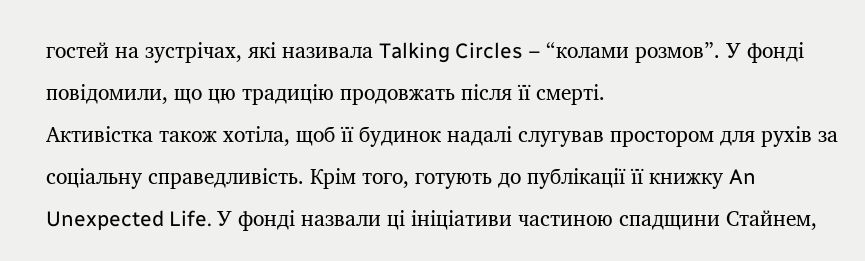гостей на зустрічах, які називала Talking Circles – “колами розмов”. У фонді повідомили, що цю традицію продовжать після її смерті.
Активістка також хотіла, щоб її будинок надалі слугував простором для рухів за соціальну справедливість. Крім того, готують до публікації її книжку An Unexpected Life. У фонді назвали ці ініціативи частиною спадщини Стайнем,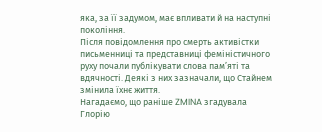яка, за її задумом, має впливати й на наступні покоління.
Після повідомлення про смерть активістки письменниці та представниці феміністичного руху почали публікувати слова пам’яті та вдячності. Деякі з них зазначали, що Стайнем змінила їхнє життя.
Нагадаємо, що раніше ZMINA згадувала Глорію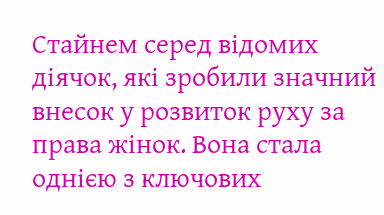Стайнем серед відомих діячок, які зробили значний внесок у розвиток руху за права жінок. Вона стала однією з ключових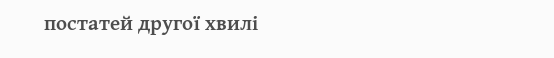постатей другої хвилі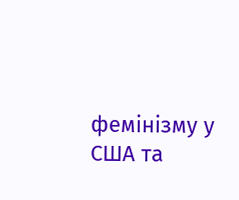фемінізму у США та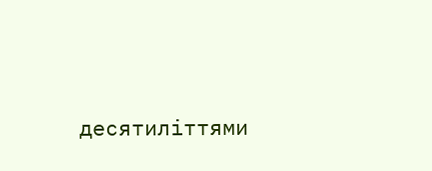десятиліттями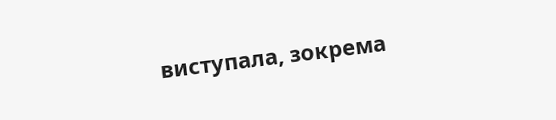виступала, зокрема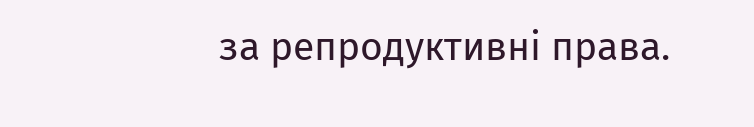за репродуктивні права.